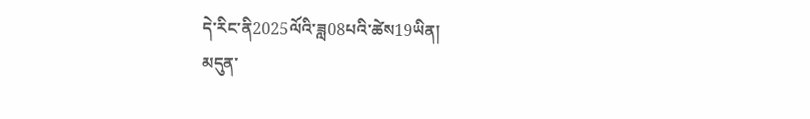དེ་རིང་ནི2025ལོའི་ཟླ08པའི་ཚེས19ཡིན།
མདུན་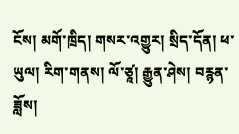ངོས། མགོ་ཁྲིད། གསར་འགྱུར། སྲིད་དོན། ཕ་ཡུལ། རིག་གནས། ལོ་ཙཱ། རྒྱུན་ཤེས། བརྙན་ཟློས།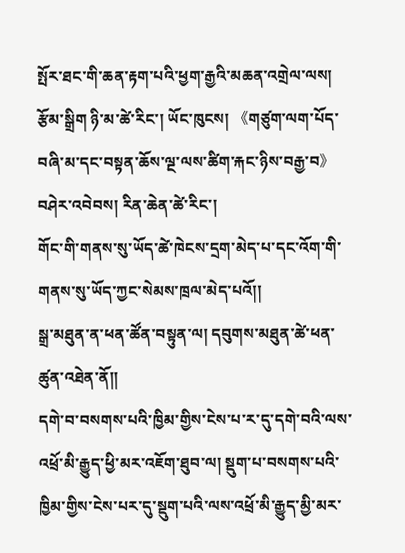སྤོར་ཐང་གི་ཆན་རྟག་པའི་ཕྱག་རྒྱའི་མཆན་འགྲེལ་ལས།
རྩོམ་སྒྲིག ཉི་མ་ཚེ་རིང་། ཡོང་ཁུངས། 《གཙུག་ལག་པོད་བཞི་མ་དང་བསྟན་ཆོས་ལྔ་ལས་ཚིག་རྐང་ཉིས་བརྒྱ་བ》 བཤེར་འབེབས། རིན་ཆེན་ཚེ་རིང་།
གོང་གི་གནས་སུ་ཡོད་ཚེ་ཁེངས་དྲག་མེད་པ་དང་འོག་གི་གནས་སུ་ཡོད་ཀྱང་སེམས་ཁྲལ་མེད་པའོ།།
སྒྲ་མཐུན་ན་ཕན་ཚོན་བསྟུན་ལ། དབུགས་མཐུན་ཚེ་ཕན་ཚུན་འཐེན་ནོ།།
དགེ་བ་བསགས་པའི་ཁྱིམ་གྱིས་ངེས་པ་ར་དུ་དགེ་བའི་ལས་འཕྲོ་མི་རྒྱུད་ཕྱི་མར་འཇོག་ཐུབ་ལ། སྡུག་པ་བསགས་པའི་ཁྱིམ་གྱིས་ངེས་པར་དུ་སྡུག་པའི་ལས་འཕྲོ་མི་རྒྱུད་མྱི་མར་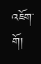འཇོག་གོ།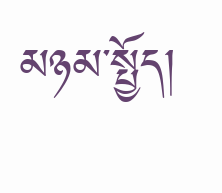མཉམ་སྤྱོད།